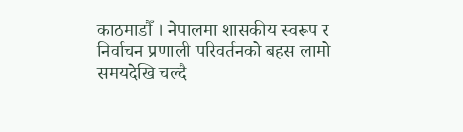काठमाडौँ । नेपालमा शासकीय स्वरूप र निर्वाचन प्रणाली परिवर्तनको बहस लामो समयदेखि चल्दै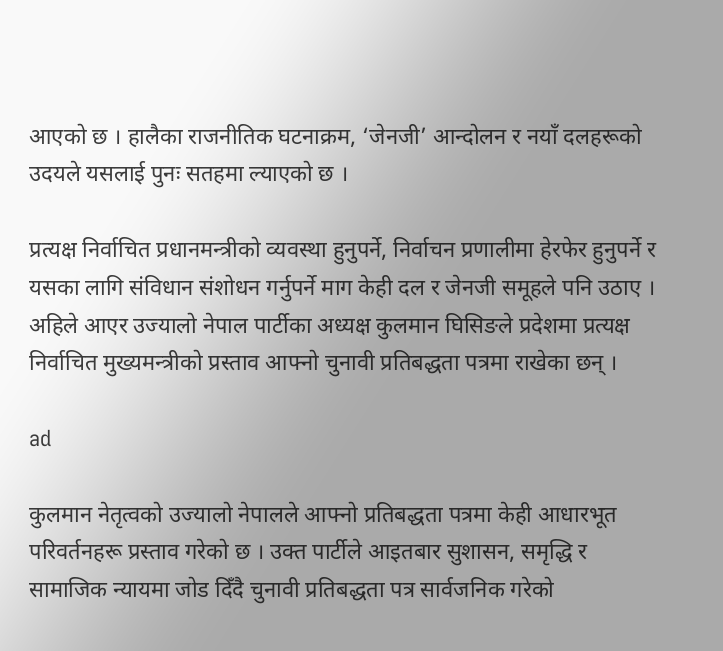आएको छ । हालैका राजनीतिक घटनाक्रम, ‘जेनजी’ आन्दोलन र नयाँ दलहरूको उदयले यसलाई पुनः सतहमा ल्याएको छ ।

प्रत्यक्ष निर्वाचित प्रधानमन्त्रीको व्यवस्था हुनुपर्ने, निर्वाचन प्रणालीमा हेरफेर हुनुपर्ने र यसका लागि संविधान संशोधन गर्नुपर्ने माग केही दल र जेनजी समूहले पनि उठाए । अहिले आएर उज्यालो नेपाल पार्टीका अध्यक्ष कुलमान घिसिङले प्रदेशमा प्रत्यक्ष निर्वाचित मुख्यमन्त्रीको प्रस्ताव आफ्नो चुनावी प्रतिबद्धता पत्रमा राखेका छन् ।

ad

कुलमान नेतृत्वको उज्यालो नेपालले आफ्नो प्रतिबद्धता पत्रमा केही आधारभूत परिवर्तनहरू प्रस्ताव गरेको छ । उक्त पार्टीले आइतबार सुशासन, समृद्धि र सामाजिक न्यायमा जोड दिँदै चुनावी प्रतिबद्धता पत्र सार्वजनिक गरेको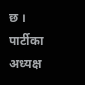छ । पार्टीका अध्यक्ष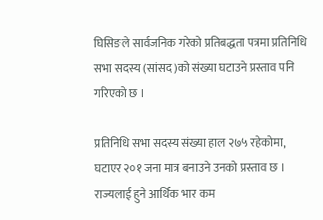घिसिङले सार्वजनिक गरेको प्रतिबद्धता पत्रमा प्रतिनिधि सभा सदस्य (सांसद)को संख्या घटाउने प्रस्ताव पनि गरिएको छ ।

प्रतिनिधि सभा सदस्य संख्या हाल २७५ रहेकोमा, घटाएर २०१ जना मात्र बनाउने उनको प्रस्ताव छ । राज्यलाई हुने आर्थिक भार कम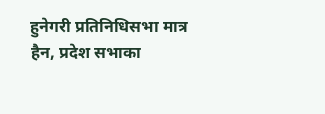हुनेगरी प्रतिनिधिसभा मात्र हैन, प्रदेश सभाका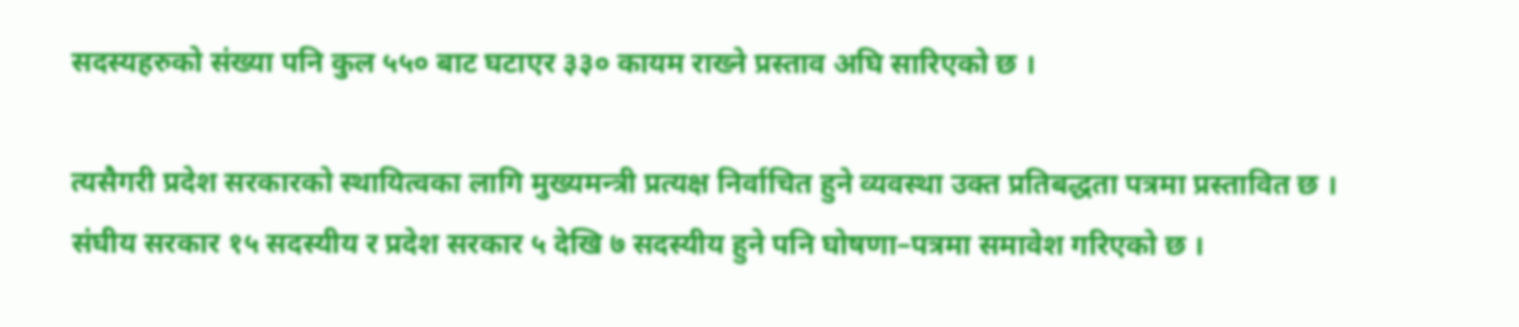सदस्यहरुको संख्या पनि कुल ५५० बाट घटाएर ३३० कायम राख्ने प्रस्ताव अघि सारिएको छ ।

त्यसैगरी प्रदेश सरकारको स्थायित्वका लागि मुख्यमन्त्री प्रत्यक्ष निर्वाचित हुने व्यवस्था उक्त प्रतिबद्धता पत्रमा प्रस्तावित छ । संघीय सरकार १५ सदस्यीय र प्रदेश सरकार ५ देखि ७ सदस्यीय हुने पनि घोषणा–पत्रमा समावेश गरिएको छ ।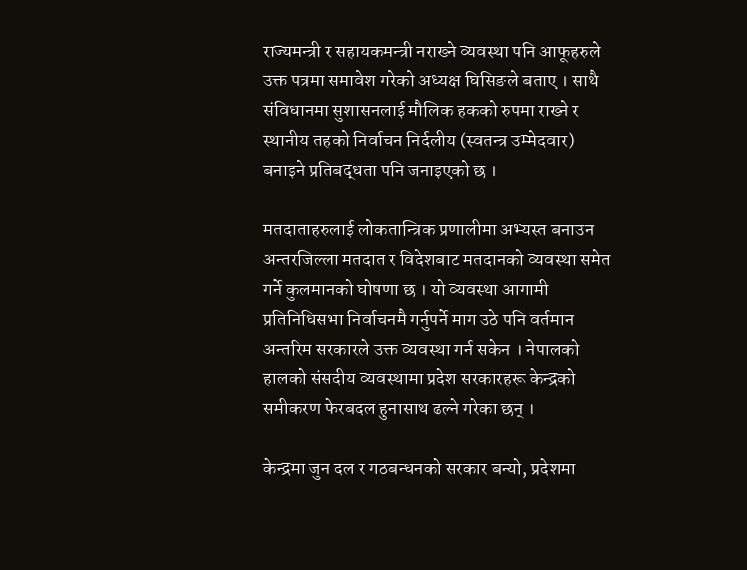राज्यमन्त्री र सहायकमन्त्री नराख्ने व्यवस्था पनि आफूहरुले उक्त पत्रमा समावेश गरेको अध्यक्ष घिसिङले बताए । साथै संविधानमा सुशासनलाई मौलिक हकको रुपमा राख्ने र स्थानीय तहको निर्वाचन निर्दलीय (स्वतन्त्र उम्मेदवार) बनाइने प्रतिबद्धता पनि जनाइएको छ ।

मतदाताहरुलाई लोकतान्त्रिक प्रणालीमा अभ्यस्त बनाउन अन्तरजिल्ला मतदात र विदेशबाट मतदानको व्यवस्था समेत गर्ने कुलमानको घोषणा छ । यो व्यवस्था आगामी प्रतिनिधिसभा निर्वाचनमै गर्नुपर्ने माग उठे पनि वर्तमान अन्तरिम सरकारले उक्त व्यवस्था गर्न सकेन । नेपालको हालको संसदीय व्यवस्थामा प्रदेश सरकारहरू केन्द्रको समीकरण फेरबदल हुनासाथ ढल्ने गरेका छन् ।

केन्द्रमा जुन दल र गठबन्धनको सरकार बन्यो, प्रदेशमा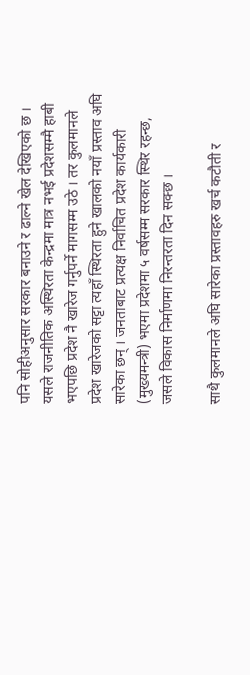पनि सोहीअनुसार सरकार बनाउने र ढाल्ने खेल देखिएको छ । यसले राजनीतिक अस्थिरता केन्द्रमा मात्र नभई प्रदेशसम्मै हाबी भएपछि प्रदेश नै खारेज गर्नुपर्ने मागसम्म उठे । तर कुलमानले प्रदेश खारेजको सट्टा त्यहाँ स्थिरता हुने खालको नयाँ प्रस्ताव अघि सारेका छन् । जनताबाट प्रत्यक्ष निर्वाचित प्रदेश कार्यकारी (मुख्यमन्त्री) भएमा प्रदेशमा ५ वर्षसम्म सरकार स्थिर रहन्छ, जसले विकास निर्माणमा निरन्तरता दिन सक्छ ।

साथै कुलमानले अघि सारेका प्रस्तावहरु खर्च कटौती र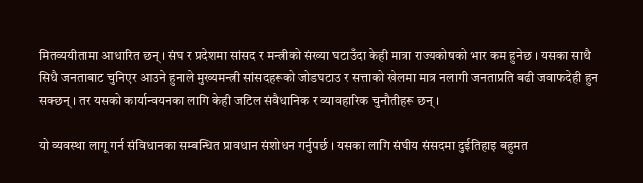मितव्ययीतामा आधारित छन् । संघ र प्रदेशमा सांसद र मन्त्रीको संख्या घटाउँदा केही मात्रा राज्यकोषको भार कम हुनेछ । यसका साथै सिधै जनताबाट चुनिएर आउने हुनाले मुख्यमन्त्री सांसदहरूको जोडघटाउ र सत्ताको खेलमा मात्र नलागी जनताप्रति बढी जवाफदेही हुन सक्छन् । तर यसको कार्यान्वयनका लागि केही जटिल संवैधानिक र व्यावहारिक चुनौतीहरू छन् ।

यो व्यवस्था लागू गर्न संविधानका सम्बन्धित प्रावधान संशोधन गर्नुपर्छ । यसका लागि संघीय संसदमा दुईतिहाइ बहुमत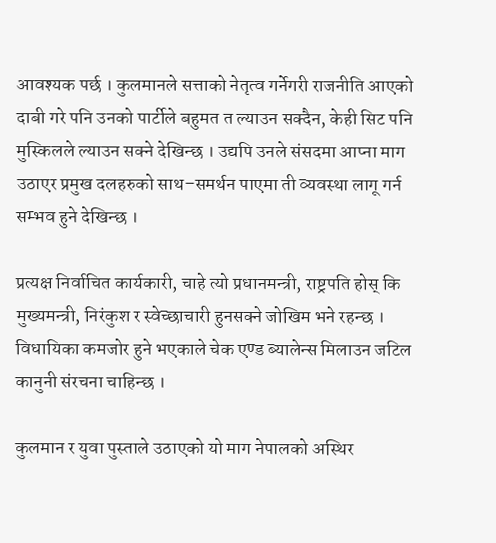आवश्यक पर्छ । कुलमानले सत्ताको नेतृत्व गर्नेगरी राजनीति आएको दाबी गरे पनि उनको पार्टीले बहुमत त ल्याउन सक्दैन, केही सिट पनि मुस्किलले ल्याउन सक्ने देखिन्छ । उद्यपि उनले संसदमा आप्ना माग उठाएर प्रमुख दलहरुको साथ–समर्थन पाएमा ती व्यवस्था लागू गर्न सम्भव हुने देखिन्छ ।

प्रत्यक्ष निर्वाचित कार्यकारी, चाहे त्यो प्रधानमन्त्री, राष्ट्रपति होस् कि मुख्यमन्त्री, निरंकुश र स्वेच्छाचारी हुनसक्ने जोखिम भने रहन्छ । विधायिका कमजोर हुने भएकाले चेक एण्ड ब्यालेन्स मिलाउन जटिल कानुनी संरचना चाहिन्छ ।

कुलमान र युवा पुस्ताले उठाएको यो माग नेपालको अस्थिर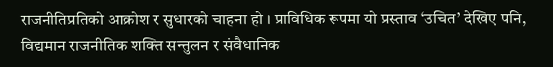राजनीतिप्रतिको आक्रोश र सुधारको चाहना हो । प्राविधिक रूपमा यो प्रस्ताव ‘उचित’ देखिए पनि, विद्यमान राजनीतिक शक्ति सन्तुलन र संवैधानिक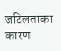जटिलताका कारण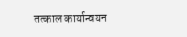तत्काल कार्यान्वयन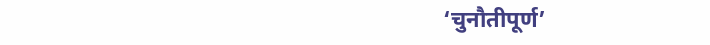‘चुनौतीपूर्ण’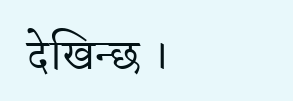देखिन्छ ।